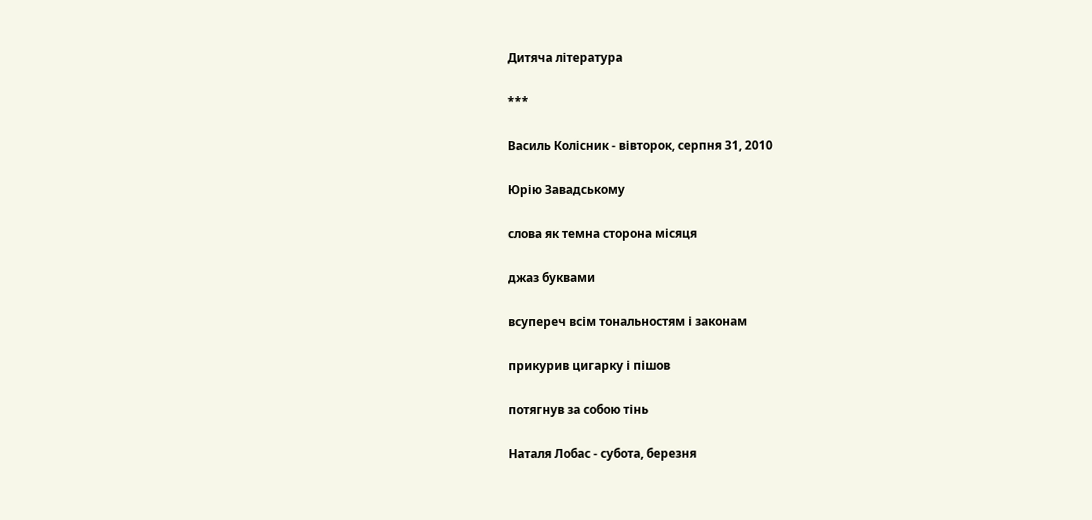Дитяча література

***

Василь Колісник - вівторок, серпня 31, 2010

Юрію Завадському

слова як темна сторона місяця

джаз буквами

всупереч всім тональностям і законам

прикурив цигарку і пішов

потягнув за собою тінь

Наталя Лобас - субота, березня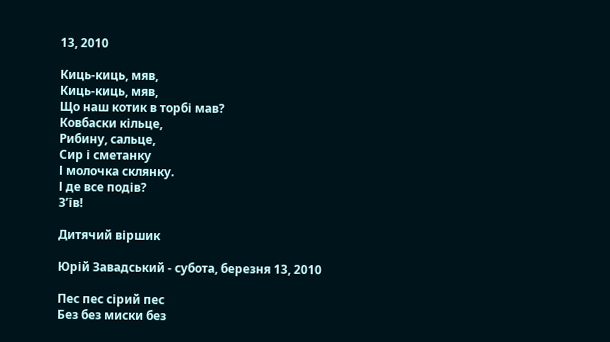13, 2010

Киць-киць, мяв,
Киць-киць, мяв,
Що наш котик в торбі мав?
Ковбаски кільце,
Рибину, сальце,
Сир і сметанку
І молочка склянку.
І де все подів?
З’їв!

Дитячий віршик

Юрій Завадський - субота, березня 13, 2010

Пес пес сірий пес
Без без миски без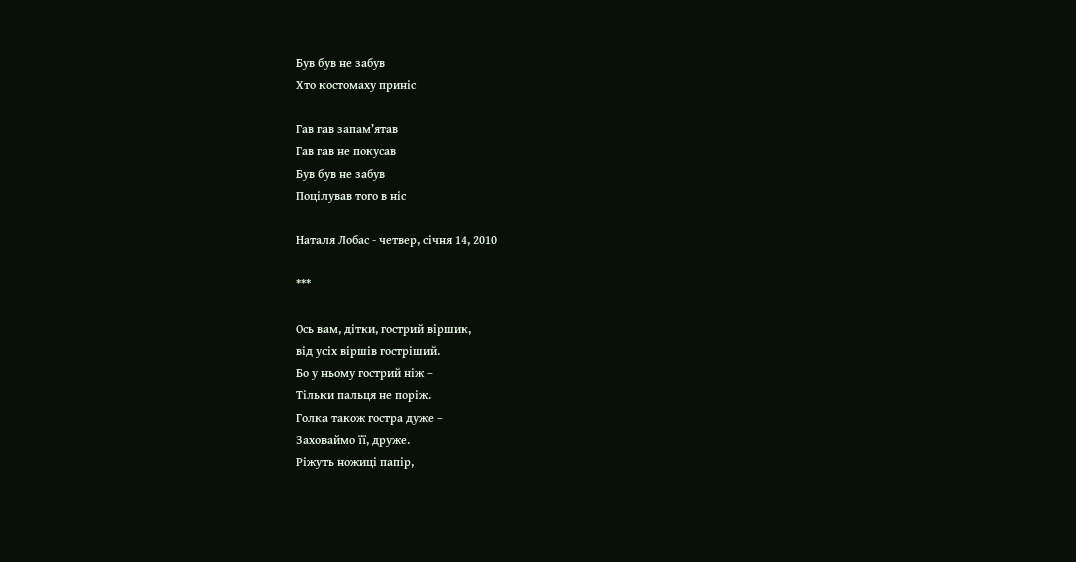Був був не забув
Хто костомаху приніс

Гав гав запам’ятав
Гав гав не покусав
Був був не забув
Поцілував того в ніс

Наталя Лобас - четвер, січня 14, 2010

***

Ось вам, дітки, гострий віршик,
від усіх віршів гостріший.
Бо у ньому гострий ніж –
Тільки пальця не поріж.
Голка також гостра дуже –
Заховаймо її, друже.
Ріжуть ножиці папір,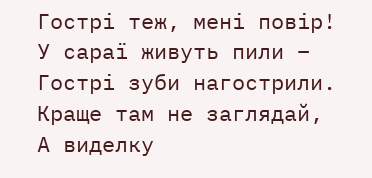Гострі теж, мені повір!
У сараї живуть пили –
Гострі зуби нагострили.
Краще там не заглядай,
А виделку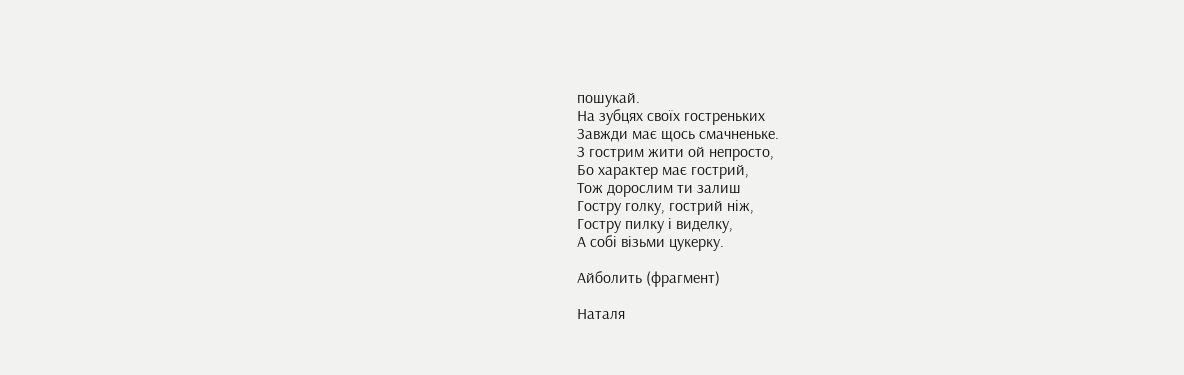пошукай.
На зубцях своїх гостреньких
Завжди має щось смачненьке.
З гострим жити ой непросто,
Бо характер має гострий,
Тож дорослим ти залиш
Гостру голку, гострий ніж,
Гостру пилку і виделку,
А собі візьми цукерку.

Айболить (фрагмент)

Наталя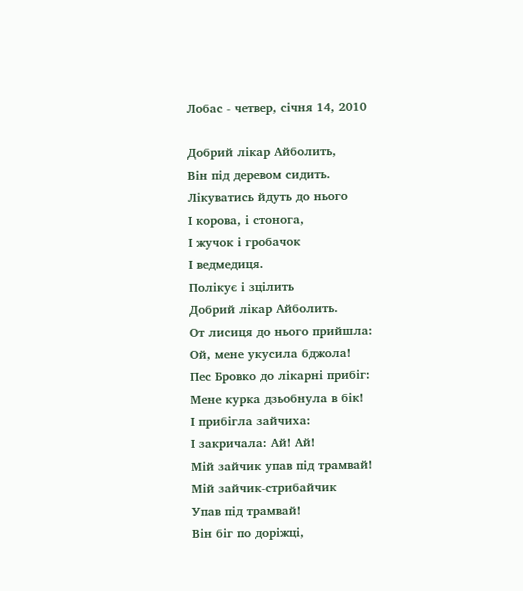Лобас - четвер, січня 14, 2010

Добрий лікар Айболить,
Він під деревом сидить.
Лікуватись йдуть до нього
І корова, і стонога,
І жучок і гробачок
І ведмедиця.
Полікує і зцілить
Добрий лікар Айболить.
От лисиця до нього прийшла:
Ой, мене укусила бджола!
Пес Бровко до лікарні прибіг:
Мене курка дзьобнула в бік!
І прибігла зайчиха:
І закричала: Ай! Ай!
Мій зайчик упав під трамвай!
Мій зайчик-стрибайчик
Упав під трамвай!
Він біг по доріжці,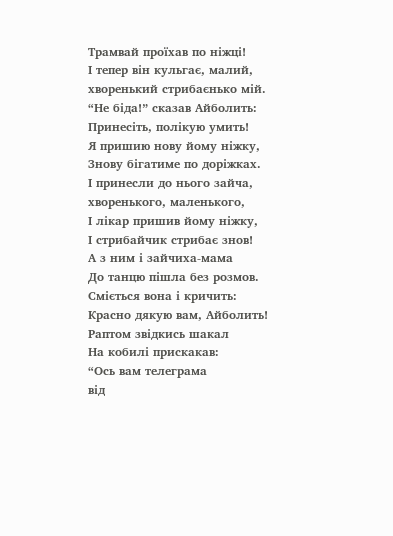Трамвай проїхав по ніжці!
І тепер він кульгає, малий,
хворенький стрибаєнько мій.
“Не біда!” сказав Айболить:
Принесіть, полікую умить!
Я пришию нову йому ніжку,
Знову бігатиме по доріжках.
І принесли до нього зайча,
хворенького, маленького,
І лікар пришив йому ніжку,
І стрибайчик стрибає знов!
А з ним і зайчиха-мама
До танцю пішла без розмов.
Сміється вона і кричить:
Красно дякую вам, Айболить!
Раптом звідкись шакал
На кобилі прискакав:
“Ось вам телеграма
від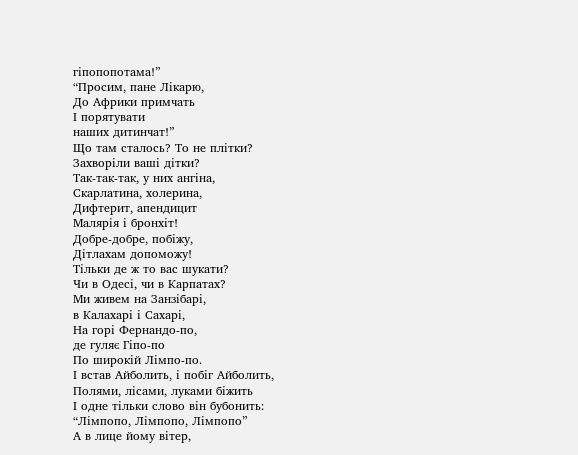гіпопопотама!”
“Просим, пане Лікарю,
До Африки примчать
І порятувати
наших дитинчат!”
Що там сталось? То не плітки?
Захворіли ваші дітки?
Так-так-так, у них ангіна,
Скарлатина, холерина,
Дифтерит, апендицит
Малярія і бронхіт!
Добре-добре, побіжу,
Дітлахам допоможу!
Тільки де ж то вас шукати?
Чи в Одесі, чи в Карпатах?
Ми живем на Занзібарі,
в Калахарі і Сахарі,
На горі Фернандо-по,
де гуляє Гіпо-по
По широкій Лімпо-по.
І встав Айболить, і побіг Айболить,
Полями, лісами, луками біжить
І одне тільки слово він бубонить:
“Лімпопо, Лімпопо, Лімпопо”
А в лице йому вітер,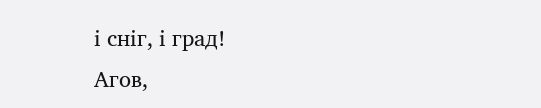і сніг, і град!
Агов,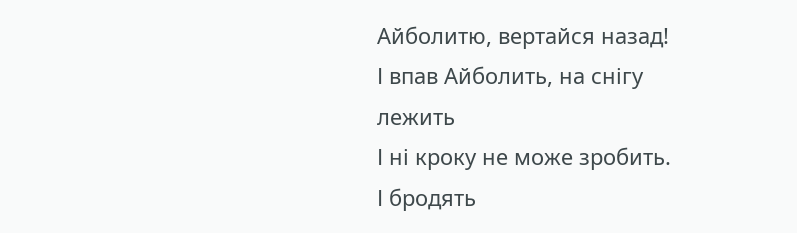Айболитю, вертайся назад!
І впав Айболить, на снігу лежить
І ні кроку не може зробить.
І бродять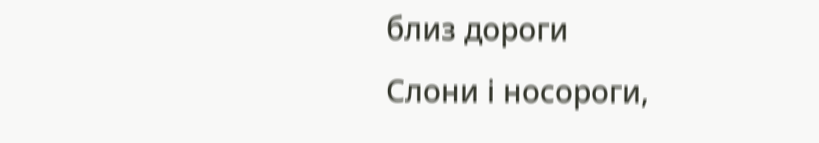близ дороги
Слони і носороги,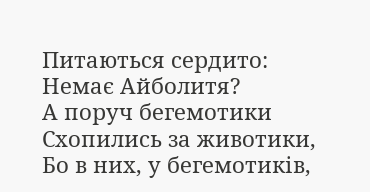Питаються сердито:
Немає Айболитя?
А поруч бегемотики
Схопились за животики,
Бо в них, у бегемотиків,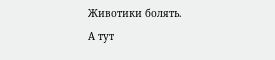Животики болять.
А тут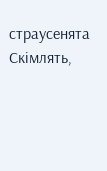страусенята
Скімлять,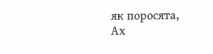як поросята,
Ах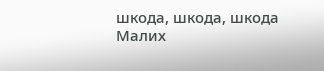шкода, шкода, шкода
Малих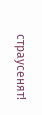страусенят!